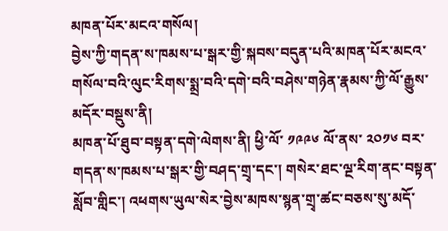མཁན་པོར་མངའ་གསོལ།
བྱེས་ཀྱི་གདན་ས་ཁམས་པ་སྒར་གྱི་སྐབས་བདུན་པའི་མཁན་པོར་མངའ་གསོལ་བའི་ལུང་རིགས་སྨྲ་བའི་དགེ་བའི་བཤེས་གཉེན་རྣམས་ཀྱི་ལོ་རྒྱུས་མདོར་བསྡུས་ནི།
མཁན་པོ་ཐུབ་བསྟན་དགེ་ལེགས་ནི། ཕྱི་ལོ་ ༡༩༩༦ ལོ་ནས་ ༢༠༡༦ བར་གདན་ས་ཁམས་པ་སྒར་གྱི་བཤད་གྲྭ་དང་། གསེར་ཐང་ལྔ་རིག་ནང་བསྟན་སློབ་གླིང་། འཕགས་ཡུལ་སེར་བྱེས་མཁས་སྙན་གྲྭ་ཚང་བཅས་སུ་མདོ་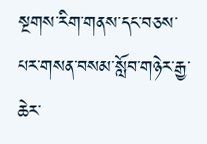སྔགས་རིག་གནས་དང་བཅས་པར་གསན་བསམ་སློབ་གཉེར་རྒྱ་ཆེར་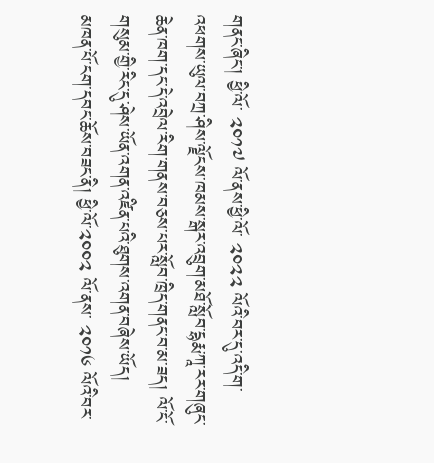གནང་ཞིང་། ཕྱི་ལོ་ ༢༠༡༧ ལོ་ནས་ཕྱི་ལོ་ ༢༠༢༢ ལོའི་བར་དུ་འདི་ག་འཕགས་ཡུལ་བཀྲ་ཤིས་ལྗོངས་ཁམས་སྒར་འབྲུག་མཐོ་སློབ་དྷརྨ་ཀཱ་རར་གཞུང་ཆེན་ཁག་དང་དེ་འབྲེལ་རིག་གནས་བཅས་པར་སློབ་ཁྲིད་གནང་བ་མ་ཟད། ལོ་ངོ་གསུམ་གྱི་རིང་དུ་ཤེས་ཡོན་འགན་འཛིན་པའི་ཐུགས་འགན་བཞེས་ཡོད།
མཁན་པོ་ངག་དབང་ཆོས་བཟང་ནི། ཕྱི་ལོ་༢༠༠༢ ལོ་ནས་ ༢༠༡༦ ལོའི་བར་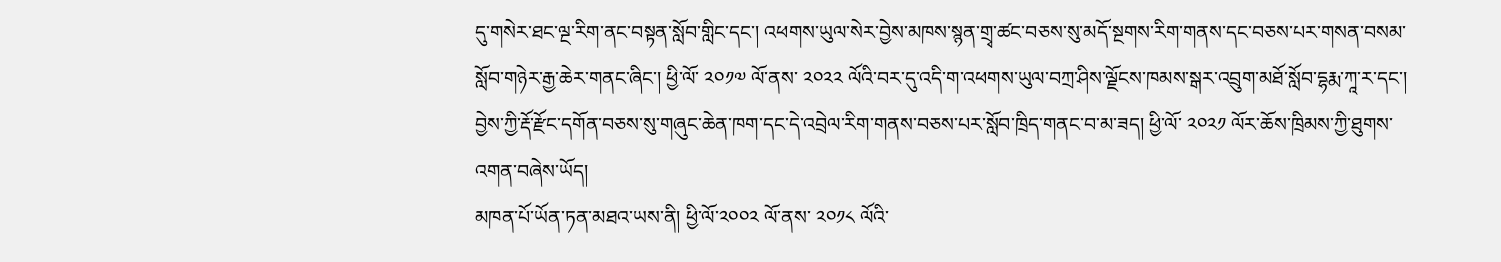དུ་གསེར་ཐང་ལྔ་རིག་ནང་བསྟན་སློབ་གླིང་དང་། འཕགས་ཡུལ་སེར་བྱེས་མཁས་སྙན་གྲྭ་ཚང་བཅས་སུ་མདོ་སྔགས་རིག་གནས་དང་བཅས་པར་གསན་བསམ་སློབ་གཉེར་རྒྱ་ཆེར་གནང་ཞིང་། ཕྱི་ལོ་ ༢༠༡༧ ལོ་ནས་ ༢༠༢༢ ལོའི་བར་དུ་འདི་ག་འཕགས་ཡུལ་བཀྲ་ཤིས་ལྗོངས་ཁམས་སྒར་འབྲུག་མཐོ་སློབ་དྷརྨ་ཀཱ་ར་དང་། བྱེས་ཀྱི་རྡོ་རྫོང་དགོན་བཅས་སུ་གཞུང་ཆེན་ཁག་དང་དེ་འབྲེལ་རིག་གནས་བཅས་པར་སློབ་ཁྲིད་གནང་བ་མ་ཟད། ཕྱི་ལོ་ ༢༠༢༡ ལོར་ཆོས་ཁྲིམས་ཀྱི་ཐུགས་འགན་བཞེས་ཡོད།
མཁན་པོ་ཡོན་ཏན་མཐའ་ཡས་ནི། ཕྱི་ལོ་༢༠༠༢ ལོ་ནས་ ༢༠༡༨ ལོའི་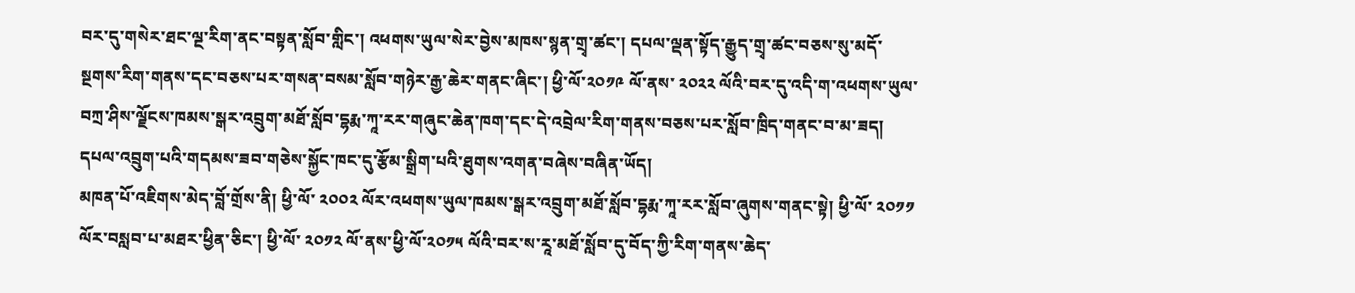བར་དུ་གསེར་ཐང་ལྔ་རིག་ནང་བསྟན་སློབ་གླིང་། འཕགས་ཡུལ་སེར་བྱེས་མཁས་སྙན་གྲྭ་ཚང་། དཔལ་ལྡན་སྟོད་རྒྱུད་གྲྭ་ཚང་བཅས་སུ་མདོ་སྔགས་རིག་གནས་དང་བཅས་པར་གསན་བསམ་སློབ་གཉེར་རྒྱ་ཆེར་གནང་ཞིང་། ཕྱི་ལོ་༢༠༡༩ ལོ་ནས་ ༢༠༢༢ ལོའི་བར་དུ་འདི་ག་འཕགས་ཡུལ་བཀྲ་ཤིས་ལྗོངས་ཁམས་སྒར་འབྲུག་མཐོ་སློབ་དྷརྨ་ཀཱ་རར་གཞུང་ཆེན་ཁག་དང་དེ་འབྲེལ་རིག་གནས་བཅས་པར་སློབ་ཁྲིད་གནང་བ་མ་ཟད། དཔལ་འབྲུག་པའི་གདམས་ཟབ་གཅེས་སྐྱོང་ཁང་དུ་རྩོམ་སྒྲིག་པའི་ཐུགས་འགན་བཞེས་བཞིན་ཡོད།
མཁན་པོ་འཇིགས་མེད་བློ་གྲོས་ནི། ཕྱི་ལོ་ ༢༠༠༢ ལོར་འཕགས་ཡུལ་ཁམས་སྒར་འབྲུག་མཐོ་སློབ་དྷརྨ་ཀཱ་རར་སློབ་ཞུགས་གནང་སྟེ། ཕྱི་ལོ་ ༢༠༡༡ ལོར་བསླབ་པ་མཐར་ཕྱིན་ཅིང་། ཕྱི་ལོ་ ༢༠༡༢ ལོ་ནས་ཕྱི་ལོ་༢༠༡༥ ལོའི་བར་ས་རཱ་མཐོ་སློབ་དུ་བོད་ཀྱི་རིག་གནས་ཆེད་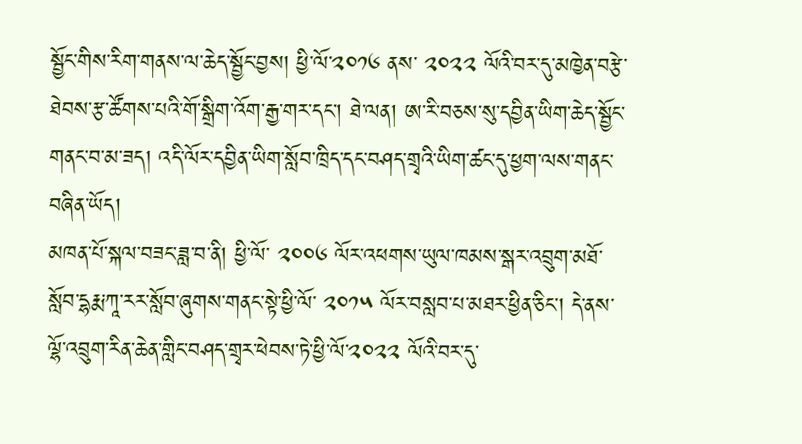སྦྱོང་གིས་རིག་གནས་ལ་ཆེད་སྦྱོང་བྱས། ཕྱི་ལོ་༢༠༡༦ ནས་ ༢༠༢༢ ལོའི་བར་དུ་མཁྱེན་བརྩེ་ཐེབས་རྩ་ཚོགས་པའི་གོ་སྒྲིག་འོག་རྒྱ་གར་དང་། ཐེ་ལན། ཨ་རི་བཅས་སུ་དབྱིན་ཡིག་ཆེད་སྦྱོང་གནང་བ་མ་ཟད། འདི་ལོར་དབྱིན་ཡིག་སློབ་ཁྲིད་དང་བཤད་གྲྭའི་ཡིག་ཚང་དུ་ཕྱག་ལས་གནང་བཞིན་ཡོད།
མཁན་པོ་སྐལ་བཟང་ཟླ་བ་ནི། ཕྱི་ལོ་ ༢༠༠༦ ལོར་འཕགས་ཡུལ་ཁམས་སྒར་འབྲུག་མཐོ་སློབ་དྷརྨ་ཀཱ་རར་སློབ་ཞུགས་གནང་སྟེ་ཕྱི་ལོ་ ༢༠༡༥ ལོར་བསླབ་པ་མཐར་ཕྱིན་ཅིང་། དེ་ནས་ལྷོ་འབྲུག་རིན་ཆེན་གླིང་བཤད་གྲྭར་ཕེབས་ཏེ་ཕྱི་ལོ་༢༠༢༢ ལོའི་བར་དུ་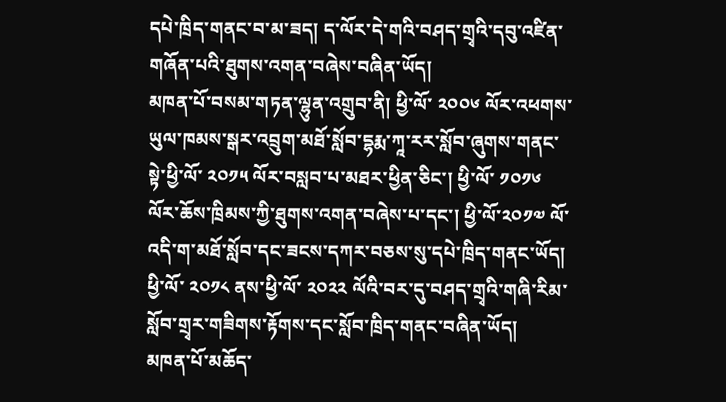དཔེ་ཁྲིད་གནང་བ་མ་ཟད། ད་ལོར་དེ་གའི་བཤད་གྲྭའི་དབུ་འཛིན་གཞོན་པའི་ཐུགས་འགན་བཞེས་བཞིན་ཡོད།
མཁན་པོ་བསམ་གཏན་ལྷུན་འགྲུབ་ནི། ཕྱི་ལོ་ ༢༠༠༦ ལོར་འཕགས་ཡུལ་ཁམས་སྒར་འབྲུག་མཐོ་སློབ་དྷརྨ་ཀཱ་རར་སློབ་ཞུགས་གནང་སྟེ་ཕྱི་ལོ་ ༢༠༡༥ ལོར་བསླབ་པ་མཐར་ཕྱིན་ཅིང་། ཕྱི་ལོ་ ༡༠༡༦ ལོར་ཆོས་ཁྲིམས་ཀྱི་ཐུགས་འགན་བཞེས་པ་དང་། ཕྱི་ལོ་༢༠༡༧ ལོ་འདི་ག་མཐོ་སློབ་དང་ཟངས་དཀར་བཅས་སུ་དཔེ་ཁྲིད་གནང་ཡོད། ཕྱི་ལོ་ ༢༠༡༨ ནས་ཕྱི་ལོ་ ༢༠༢༢ ལོའི་བར་དུ་བཤད་གྲྭའི་གཞི་རིམ་སློབ་གྲྭར་གཟིགས་རྟོགས་དང་སློབ་ཁྲིད་གནང་བཞིན་ཡོད།
མཁན་པོ་མཆོད་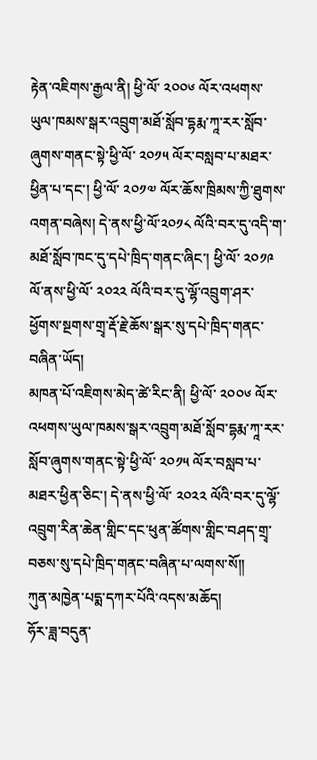རྟེན་འཇིགས་རྒྱལ་ནི། ཕྱི་ལོ་ ༢༠༠༦ ལོར་འཕགས་ཡུལ་ཁམས་སྒར་འབྲུག་མཐོ་སློབ་དྷརྨ་ཀཱ་རར་སློབ་ཞུགས་གནང་སྟེ་ཕྱི་ལོ་ ༢༠༡༥ ལོར་བསླབ་པ་མཐར་ཕྱིན་པ་དང་། ཕྱི་ལོ་ ༢༠༡༧ ལོར་ཆོས་ཁྲིམས་ཀྱི་ཐུགས་འགན་བཞེས། དེ་ནས་ཕྱི་ལོ་༢༠༡༨ ལོའི་བར་དུ་འདི་ག་མཐོ་སློབ་ཁང་དུ་དཔེ་ཁྲིད་གནང་ཞིང་། ཕྱི་ལོ་ ༢༠༡༩ ལོ་ནས་ཕྱི་ལོ་ ༢༠༢༢ ལོའི་བར་དུ་ལྷོ་འབྲུག་ཤར་ཕྱོགས་སྔགས་གྲྭ་རྡོ་རྗེ་ཆོས་སྒར་སུ་དཔེ་ཁྲིད་གནང་བཞིན་ཡོད།
མཁན་པོ་འཇིགས་མེད་ཚེ་རིང་ནི། ཕྱི་ལོ་ ༢༠༠༦ ལོར་འཕགས་ཡུལ་ཁམས་སྒར་འབྲུག་མཐོ་སློབ་དྷརྨ་ཀཱ་རར་སློབ་ཞུགས་གནང་སྟེ་ཕྱི་ལོ་ ༢༠༡༥ ལོར་བསླབ་པ་མཐར་ཕྱིན་ཅིང་། དེ་ནས་ཕྱི་ལོ་ ༢༠༢༢ ལོའི་བར་དུ་ལྷོ་འབྲུག་རིན་ཆེན་གླིང་དང་ཕུན་ཚོགས་གླིང་བཤད་གྲྭ་བཅས་སུ་དཔེ་ཁྲིད་གནང་བཞིན་པ་ལགས་སོ།།
ཀུན་མཁྱེན་པདྨ་དཀར་པོའི་འདས་མཆོད།
ཧོར་ཟླ་བདུན་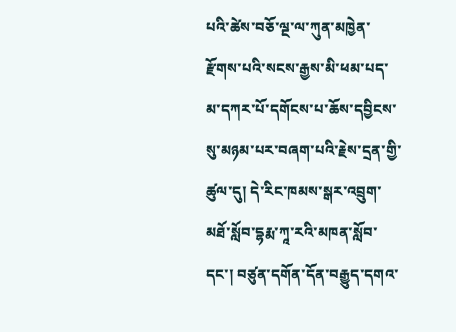པའི་ཚེས་བཅོ་ལྔ་ལ་ཀུན་མཁྱེན་རྫོགས་པའི་སངས་རྒྱས་མི་ཕམ་པད་མ་དཀར་པོ་དགོངས་པ་ཆོས་དབྱིངས་སུ་མཉམ་པར་བཞག་པའི་རྗེས་དྲན་གྱི་ཚུལ་དུ། དེ་རིང་ཁམས་སྒར་འབྲུག་མཐོ་སློབ་དྷརྨ་ཀཱ་རའི་མཁན་སློབ་དང་། བཙུན་དགོན་དོན་བརྒྱུད་དགའ་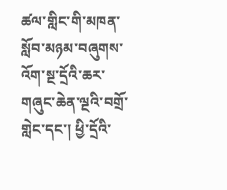ཚལ་གླིང་གི་མཁན་སློབ་མཉམ་བཞུགས་འོག་སྔ་དྲོའི་ཆར་གཞུང་ཆེན་ལྔའི་བགྲོ་གླེང་དང་། ཕྱི་དྲོའི་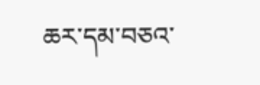ཆར་དམ་བཅའ་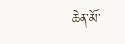ཆེན་མོ་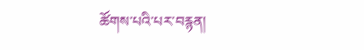ཚོགས་པའི་པར་བརྙན།